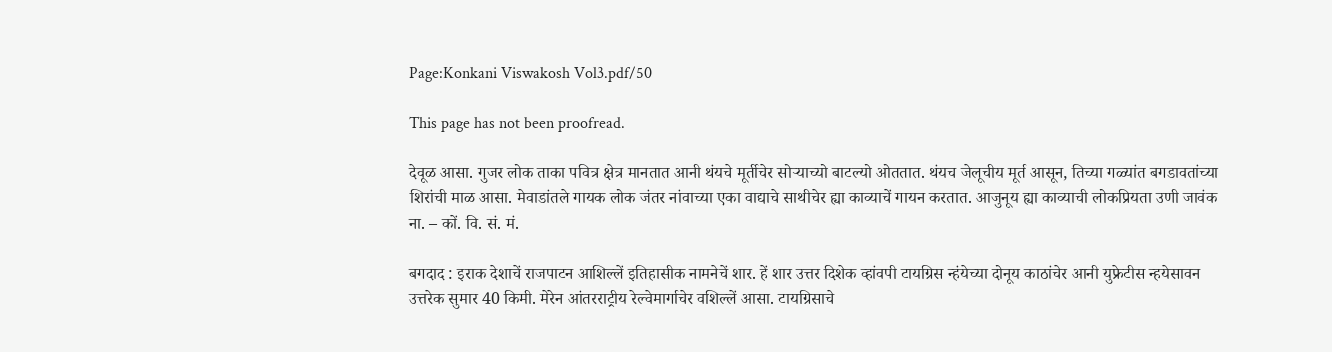Page:Konkani Viswakosh Vol3.pdf/50

This page has not been proofread.

देवूळ आसा. गुजर लोक ताका पवित्र क्षेत्र मानतात आनी थंयचे मूर्तीचेर सोऱ्याच्यो बाटल्यो ओततात. थंयच जेलूचीय मूर्त आसून, तिच्या गळ्यांत बगडावतांच्या शिरांची माळ आसा. मेवाडांतले गायक लोक जंतर नांवाच्या एका वाद्याचे साथीचेर ह्या काव्याचें गायन करतात. आजुनूय ह्या काव्याची लोकप्रियता उणी जावंक ना. – कों. वि. सं. मं.

बगदाद : इराक देशाचें राजपाटन आशिल्लें इतिहासीक नामनेचें शार. हें शार उत्तर दिशेक व्हांवपी टायग्रिस न्हंयेच्या दोनूय काठांचेर आनी युफ्रेटीस न्हयेसावन उत्तरेक सुमार 40 किमी. मेरेन आंतरराट्रीय रेल्वेमार्गाचेर वशिल्लें आसा. टायग्रिसाचे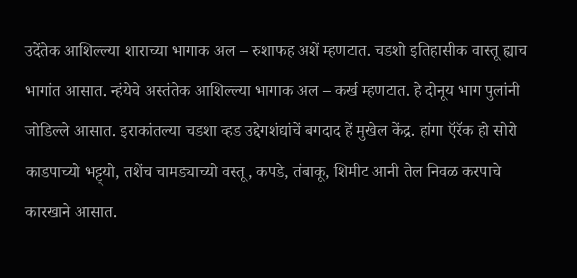उदेंतेक आशिल्ल्या शाराच्या भागाक अल – रुशाफह अशें म्हणटात. चडशो इतिहासीक वास्तू ह्याच भागांत आसात. न्हंयेचे अस्तंतेक आशिल्ल्या भागाक अल – कर्ख म्हणटात. हे दोनूय भाग पुलांनी जोडिल्ले आसात. इराकांतल्या चडशा व्हड उद्देगशंद्यांचें बगदाद हें मुखेल केंद्र. हांगा ऍरॅक हो सोरो काडपाच्यो भट्ट्यो, तशेंच चामड्याच्यो वस्तू, कपडे, तंबाकू, शिमीट आनी तेल निवळ करपाचे कारखाने आसात.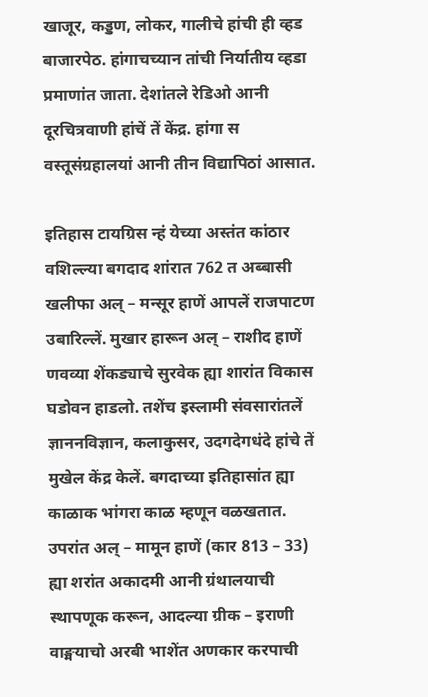खाजूर, कड्डण, लोकर, गालीचे हांची ही व्हड बाजारपेठ. हांगाचच्यान तांची निर्यातीय व्हडा प्रमाणांत जाता. देशांतले रेडिओ आनी दूरचित्रवाणी हांचें तें केंद्र. हांगा स वस्तूसंग्रहालयां आनी तीन विद्यापिठां आसात.

इतिहास टायग्रिस न्हं येच्या अस्तंत कांठार वशिल्ल्या बगदाद शांरात 762 त अब्बासी खलीफा अल् – मन्सूर हाणें आपलें राजपाटण उबारिल्लें. मुखार हारून अल् – राशीद हाणें णवव्या शेंकड्याचे सुरवेक ह्या शारांत विकास घडोवन हाडलो. तशेंच इस्लामी संवसारांतलें ज्ञाननविज्ञान, कलाकुसर, उदगदेगधंदे हांचे तें मुखेल केंद्र केलें. बगदाच्या इतिहासांत ह्या काळाक भांगरा काळ म्हणून वळखतात. उपरांत अल् – मामून हाणें (कार 813 – 33) ह्या शरांत अकादमी आनी ग्रंथालयाची स्थापणूक करून, आदल्या ग्रीक – इराणी वाङ्मयाचो अरबी भाशेंत अणकार करपाची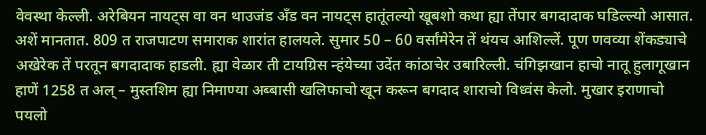वेवस्था केल्ली. अरेबियन नायट्स वा वन थाउजंड अँड वन नायट्स हातूंतल्यो खूबशो कथा ह्या तेंपार बगदादाक घडिल्ल्यो आसात. अशें मानतात. 809 त राजपाटण समाराक शारांत हालयले. सुमार 50 – 60 वर्सांमेरेन तें थंयच आशिल्लें. पूण णवव्या शेंकड्याचे अखेरेक तें परतून बगदादाक हाडली. ह्या वेळार ती टायग्रिस न्हंयेच्या उदेंत कांठाचेर उबारिल्ली. चंगिझखान हाचो नातू हुलागूखान हाणें 1258 त अल् – मुस्तशिम ह्या निमाण्या अब्बासी खलिफाचो खून करून बगदाद शाराचो विध्वंस केलो. मुखार इराणाचो पयलो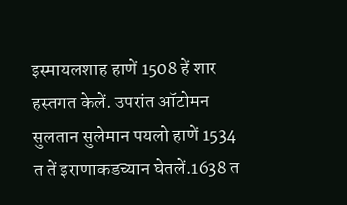इस्मायलशाह हाणें 1508 हें शार हस्तगत केलें. उपरांत ऑटोमन सुलतान सुलेमान पयलो हाणें 1534 त तें इराणाकडच्यान घेतलें.1638 त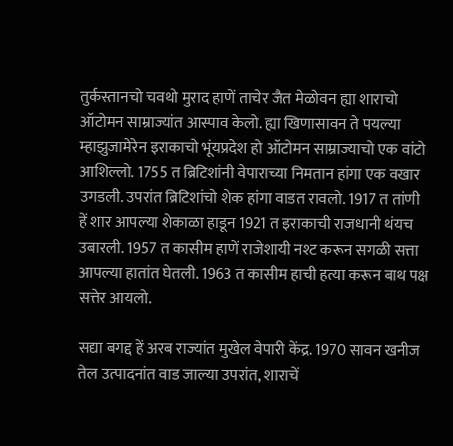तुर्कस्तानचो चवथो मुराद हाणें ताचेर जैत मेळोवन ह्या शाराचो ऑटोमन साम्राज्यांत आस्पाव केलो. ह्या खिणासावन ते पयल्या म्हाझुजामेरेन इराकाचो भूंयप्रदेश हो ऑटोमन साम्राज्याचो एक वांटो आशिल्लो. 1755 त ब्रिटिशांनी वेपाराच्या निमतान हांगा एक वखार उगडली. उपरांत ब्रिटिशांचो शेक हांगा वाडत रावलो. 1917 त तांणी हें शार आपल्या शेकाळा हाडून 1921 त इराकाची राजधानी थंयच उबारली. 1957 त कासीम हाणें राजेशायी नश्ट करून सगळी सत्ता आपल्या हातांत घेतली. 1963 त कासीम हाची हत्या करून बाथ पक्ष सत्तेर आयलो.

सद्या बगद्द हें अरब राज्यांत मुखेल वेपारी केंद्र. 1970 सावन खनीज तेल उत्पादनांत वाड जाल्या उपरांत, शाराचें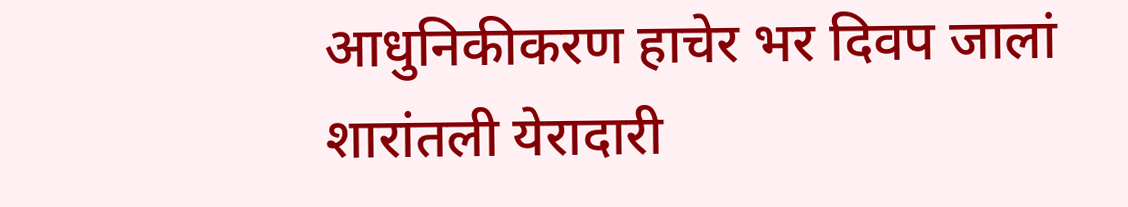आधुनिकीकरण हाचेर भर दिवप जालां शारांतली येरादारी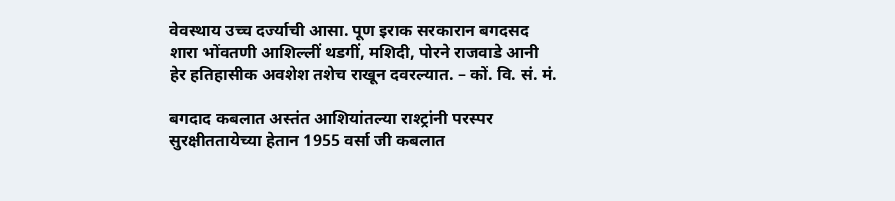वेवस्थाय उच्च दर्ज्याची आसा. पूण इराक सरकारान बगदसद शारा भोंवतणी आशिल्लीं थडगीं, मशिदी, पोरने राजवाडे आनी हेर हतिहासीक अवशेश तशेच राखून दवरल्यात. – कों. वि. सं. मं.

बगदाद कबलात अस्तंत आशियांतल्या राश्ट्रांनी परस्पर सुरक्षीततायेच्या हेतान 1955 वर्सा जी कबलात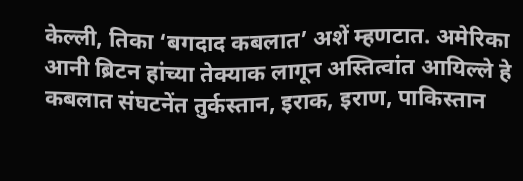केल्ली, तिका ‘बगदाद कबलात’ अशें म्हणटात. अमेरिका आनी ब्रिटन हांच्या तेक्याक लागून अस्तित्वांत आयिल्ले हे कबलात संघटनेंत तुर्कस्तान, इराक, इराण, पाकिस्तान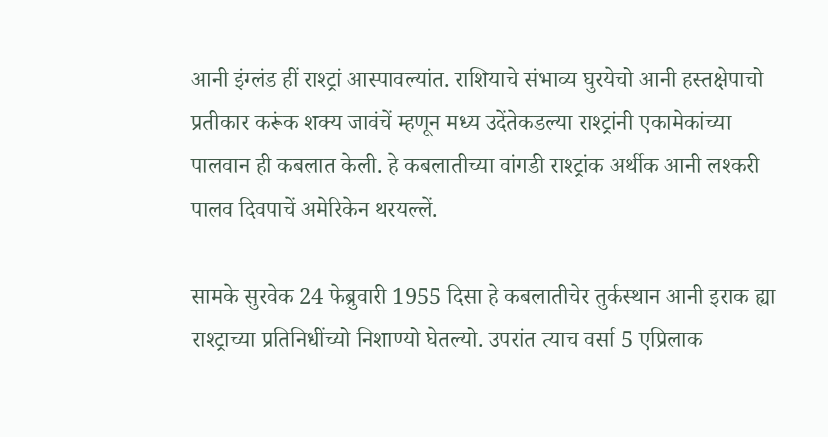आनी इंग्लंड हीं राश्ट्रां आस्पावल्यांत. राशियाचे संभाव्य घुरयेचो आनी हस्तक्षेपाचो प्रतीकार करूंक शक्य जावंचें म्हणून मध्य उदेंतेकडल्या राश्ट्रांनी एकामेकांच्या पालवान ही कबलात केली. हे कबलातीच्या वांगडी राश्ट्रांक अर्थीक आनी लश्करी पालव दिवपाचें अमेरिकेन थरयल्लें.

सामके सुरवेक 24 फेब्रुवारी 1955 दिसा हे कबलातीचेर तुर्कस्थान आनी इराक ह्या राश्ट्राच्या प्रतिनिधींच्यो निशाण्यो घेतल्यो. उपरांत त्याच वर्सा 5 एप्रिलाक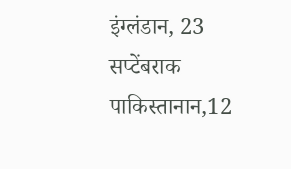इंग्लंडान, 23 सप्टेंबराक पाकिस्तानान,12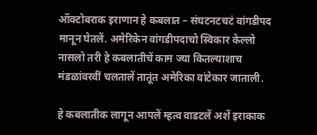ऑक्टोबराक इराणान हे कबलात – संघटनटचटं वांगडीपद मानून घेतलें. अमेरिकेन वांगडीपदाचो स्विकार केल्लो नासलो तरी हे कबलातीचें काम ज्या कितल्याशाच मंडळांवरवीं चलतालें तातूंत अमेरिका वांटेकार जाताली.

हे कबलातीक लागून आपलें म्हत्व वाडटलें अशें इराकाक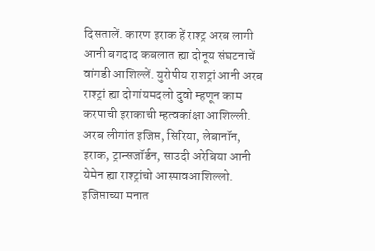दिसतालें. कारण इराक हें राश्ट्र अरब लागी आनी बगदाद कबलात ह्या दोनूय संघटनाचें वांगडी आशिल्लें. युरोपीय राशट्रां आनी अरब राश्ट्रां ह्या दोगांयमदलो दुवो म्हणून काम करपाची इराकाची म्हत्वकांक्षा आशिल्ली. अरब लीगांत इजिप्त, सिरिया, लेबानॉन, इराक, ट्रान्सजॉर्डन, साउदी अरेबिया आनी येमेन ह्या राश्ट्रांचो आस्पावआशिल्लो. इजिप्ताच्या मनात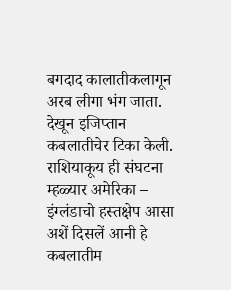बगदाद कालातीकलागून अरब लीगा भंग जाता. देखून इजिप्तान कबलातीचेर टिका केली. राशियाकूय ही संघटना म्हळ्यार अमेरिका – इंग्लंडाचो हस्तक्षेप आसा अशें दिसलें आनी हे कबलातीम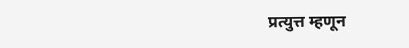प्रत्युत्त म्हणून